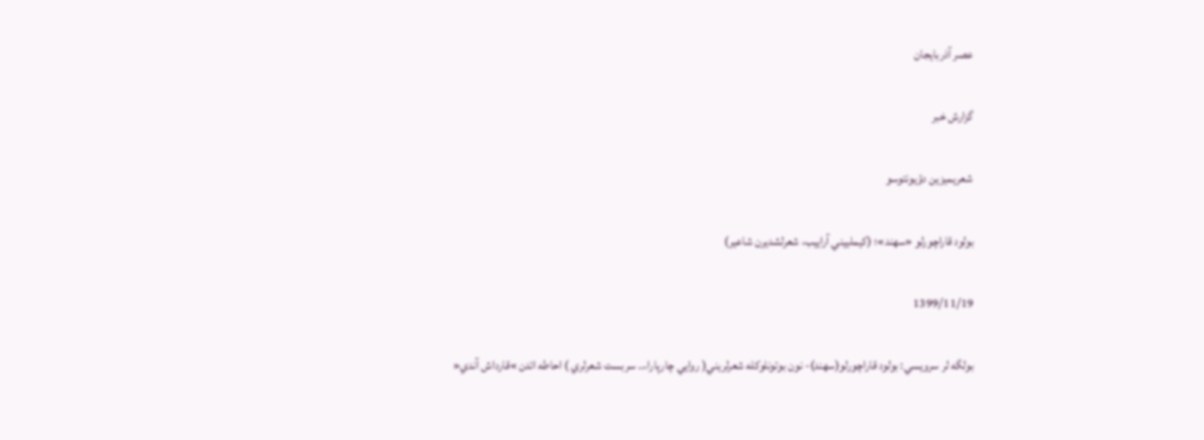عصر آذربایجان

گزارش خبر

شعريميزين دؤيونتوسو

بولود قاراچورلو «سهند»؛ (کيملييني آراييب، شعرلشديرن شاعير)

1399/11/19

بولگه لر سرويسي: بولود قاراچورلو(سهند)- نون بوتونلوکله شعرلريني( روايي چارپارا،.. سربست شعرلري ) احاطه ائدن »قارداش آندي«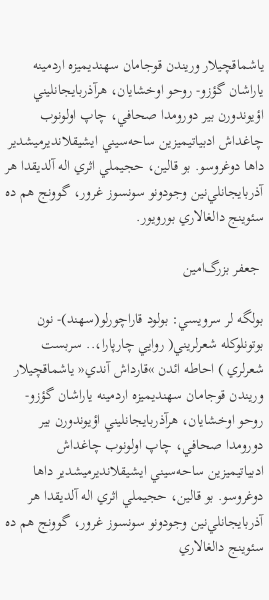ياشماقچيلار وريندن قوجامان سهنديميزه اردمينه ياراشان گؤزو- روحو اوخشايان، هرآذربايجانليني اؤيوندورن بير دورومدا صحافي، چاپ اولونوب چاغداش ادبياتيميزين ساحه‌سيني ايشيقلانديرميشدير داها دوغروسو. بو قالين، حجيملي اثري اله آلديقدا هر آذربايجانلي‌نين وجودونو سونسوز غرور، گوونج هم ده سئوينج دالغالاري بورويور.

 جعفر بزرگ‌امين

بولگه لر سرويسي: بولود قاراچورلو(سهند)- نون بوتونلوکله شعرلريني( روايي چارپارا،.. سربست شعرلري ) احاطه ائدن »قارداش آندي« ياشماقچيلار وريندن قوجامان سهنديميزه اردمينه ياراشان گؤزو- روحو اوخشايان، هرآذربايجانليني اؤيوندورن بير دورومدا صحافي، چاپ اولونوب چاغداش ادبياتيميزين ساحه‌سيني ايشيقلانديرميشدير داها دوغروسو. بو قالين، حجيملي اثري اله آلديقدا هر آذربايجانلي‌نين وجودونو سونسوز غرور، گوونج هم ده سئوينج دالغالاري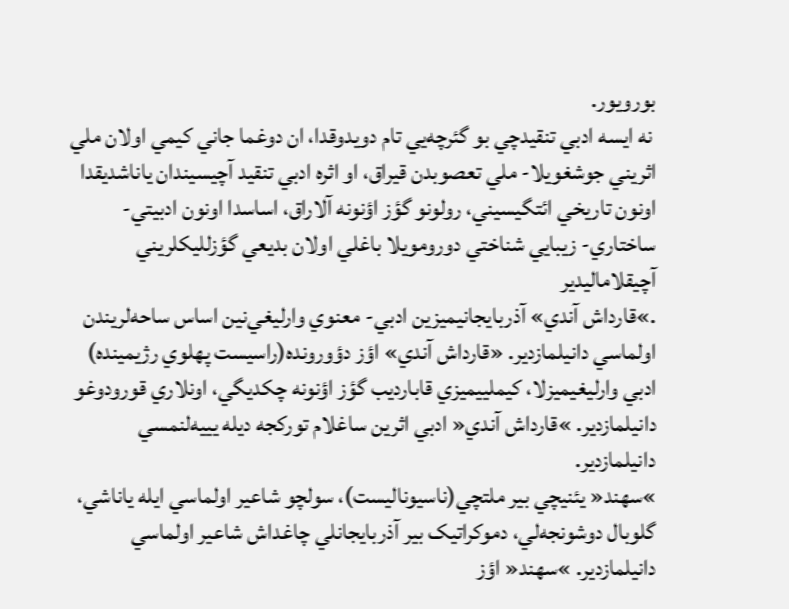بورويور.
 نه ايسه ادبي تنقيدچي بو گئرچه‌يي تام دويدوقدا، ان دوغما جاني کيمي اولان ملي اثريني جوشغويلا- ملي تعصوبدن قيراق، او اثره ادبي تنقيد آچيسيندان ياناشديقدا اونون تاريخي ائتگيسيني، رولونو گؤز اؤنونه آلاراق، اساسدا اونون ادبيتي- ساختاري- زيبايي شناختي دورومويلا باغلي اولان بديعي گؤزلليکلريني آچيقلاماليدير
.»قارداش آندي» آذربايجانيميزين ادبي- معنوي وارليغي‌نين اساس ساحه‌لريندن اولماسي دانيلمازدير. «قارداش آندي» اؤز دؤورونده(راسيست پهلوي رژيمينده) ادبي وارليغيميزلا، کيملييميزي قابارديب گؤز اؤنونه چکديگي، اونلاري قورودوغو دانيلمازدير. »قارداش آندي« ادبي اثرين ساغلام تورکجه ديله يييه‌لنمسي دانيلمازدير.
»سهند« يئنيچي بير ملتچي(ناسيوناليست)، سولچو شاعير اولماسي ايله ياناشي، گلوبال دوشونجه‌لي، دموکراتيک بير آذربايجانلي چاغداش شاعير اولماسي دانيلمازدير. »سهند« اؤز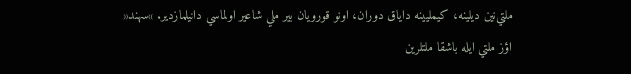ملتي‌نين ديلينه، کيمليينه داياق دوران، اونو قورويان بير ملي شاعير اولماسي دانيلمازدير. »سهند« اؤز ملتي ايله باشقا ملتلرين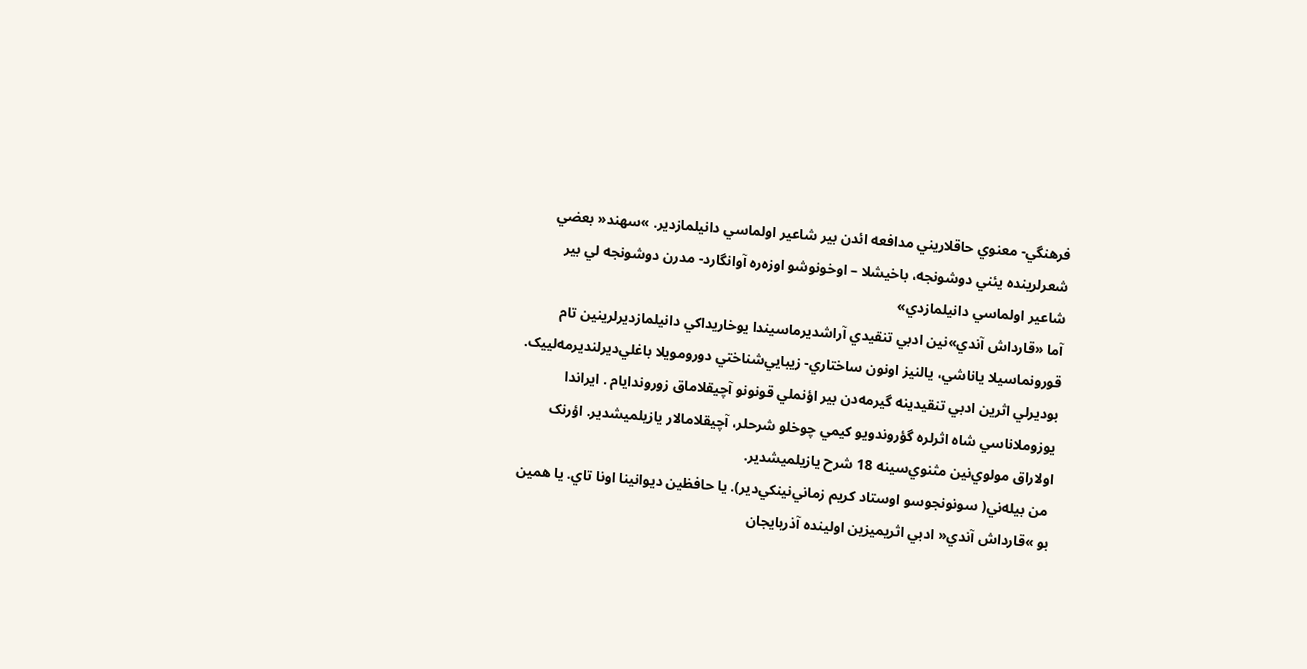فرهنگي- معنوي حاقلاريني مدافعه ائدن بير شاعير اولماسي دانيلمازدير. »سهند« بعضي شعرلرينده يئني دوشونجه، باخيشلا – اوخونوشو اوزه‌ره آوانگارد- مدرن دوشونجه لي بير شاعير اولماسي دانيلمازدي»
آما «قارداش آندي»نين ادبي تنقيدي آراشديرماسيندا يوخاريداکي دانيلماز‌ديرلرينين تام قورونماسيلا ياناشي، يالنيز اونون ساختاري- زيبايي‌شناختي دورومويلا باغلي‌ديرلنديرمه‌لييک. بو‌ديرلي اثرين ادبي تنقيدينه گيرمه‌دن بير اؤنملي قونونو آچيقلاماق زوروندايام . ايراندا يوزوملاناسي شاه اثرلره گؤروندويو کيمي چوخلو شرحلر، آچيقلامالار يازيلميشدير. اؤرنک اولاراق مولوي‌نين مثنوي‌سينه 18 شرح يازيلميشدير.
 من بيله‌ني( سونونجوسو اوستاد کريم زماني‌نينکي‌دير). يا حافظين ديوانينا اونا تاي. يا همين بو »قارداش آندي« ادبي اثريميزين اولينده آذربايجان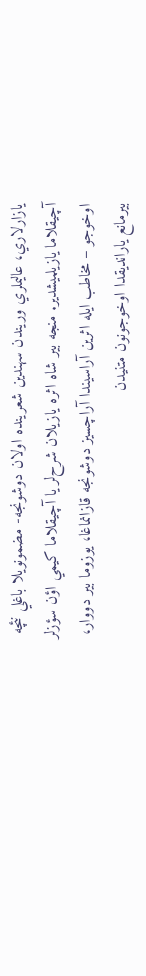يازارلاري، عاليملري وريندن سهندين شعرينده اولان دوشونجه- مضمونويلا باغلي نئچه آچيقلاما يازيلميشدير. منجه بير شاه اثره يازيلان شرح‌لر يا آچيقلاما کيمي اؤن سؤزلر اوخوجو – مخاطب ايله اثرين آراسيندا آراچسيز دوشونجه قازانماغا، يوزوما بير دووار، بيرمانع يارانديقدا اوخوجونون متنيدن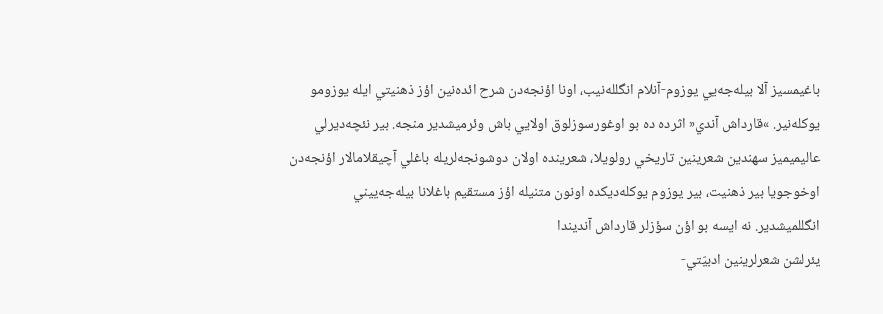باغيمسيز آلا بيله‌جه‌يي يوزوم-آنلام انگلله‌نيب، اونا اؤنجه‌دن شرح ائده‌نين اؤز ذهنيتي ايله يوزومو يوکله‌نير. »قارداش آندي« اثرده ده بو اوغورسوزلوق اولايي باش وئرميشدير منجه. بير نئچه‌ديرلي عاليميميز سهندين شعرينين تاريخي رولويلا، شعرينده اولان دوشونجه‌لريله باغلي آچيقلامالار اؤنجه‌دن اوخوجويا بير ذهنيت، بير يوزوم يوکله‌ديکده اونون متنيله اؤز مستقيم باغلانا بيله‌جه‌ييني انگللميشدير. نه ايسه بو اؤن سؤزلر قارداش آنديندا
يئرلشن شعرلرينين ادبيّتي-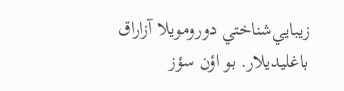زيبايي‌شناختي دورومويلا آزاراق باغليديلار. بو اؤن سؤز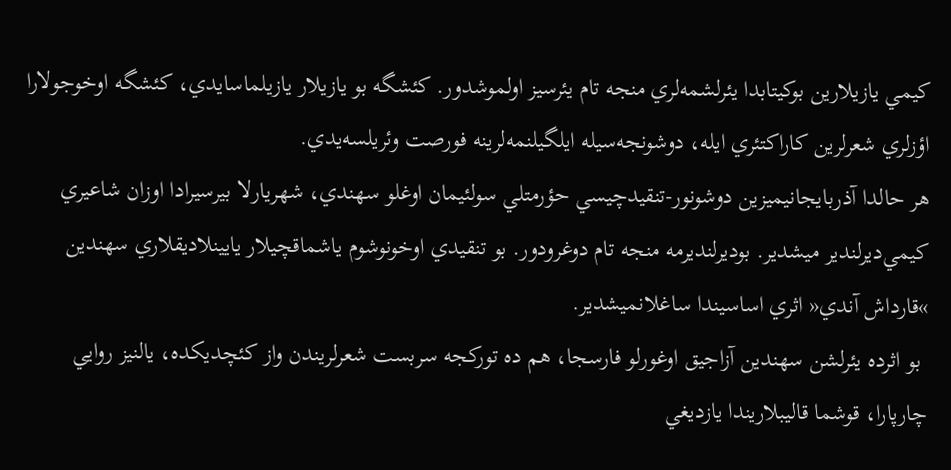کيمي يازيلارين بوکيتابدا يئرلشمه‌لري منجه تام يئرسيز اولموشدور. کئشگه بو يازيلار يازيلماسايدي، کئشگه اوخوجولارا اؤزلري شعرلرين کاراکتئري ايله، دوشونجه‌سيله ايلگيلنمه‌لرينه فورصت وئريلسه‌يدي.
هر حالدا آذربايجانيميزين دوشونور-تنقيدچيسي حؤرمتلي سولئيمان اوغلو سهندي، شهريارلا بير‌سيرادا اوزان شاعيري کيمي‌ديرلندير ميشدير. بو‌ديرلنديرمه منجه تام دوغرودور. بو تنقيدي اوخونوشوم ياشماقچيلار يايينلاديقلاري سهندين »قارداش آندي« اثري اساسيندا ساغلانميشدير.
 بو اثرده يئرلشن سهندين آزاجيق اوغورلو فارسجا، هم ده تورکجه سربست شعرلريندن واز کئچديکده، يالنيز روايي چارپارا، قوشما قاليبلاريندا يازديغي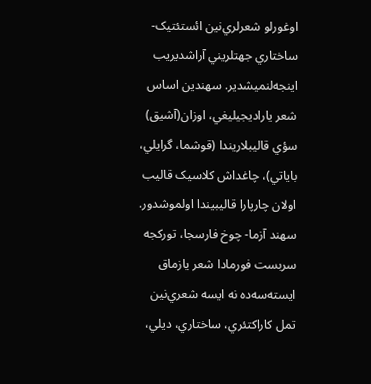اوغورلو شعرلري‌نين ائستئتيک- ساختاري جهتلريني آراشديريب اينجه‌لنميشدير. سهندين اساس شعر ياراديجيليغي، اوزان(آشيق) سؤي قاليبلاريندا (قوشما، گرايلي، باياتي)، چاغداش کلاسيک قاليب اولان چارپارا قاليبيندا اولموشدور. سهند آزما- چوخ فارسجا، تورکجه سربست فورمادا شعر يازماق ايسته‌سه‌ده نه ايسه شعري‌نين تمل کاراکتئري، ساختاري، ديلي،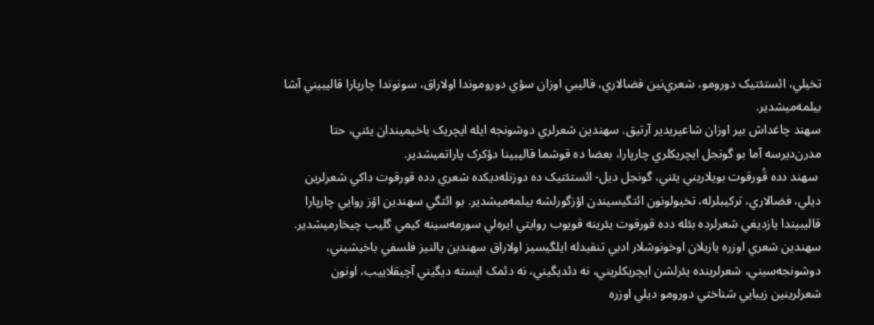تخيلي، ائستئتيک دورومو، شعري‌نين فضالاري، قاليبي اوزان سؤي دوروموندا اولاراق، سونوندا چارپارا قاليبيني آشا بيلمه‌ميشدير.
سهند چاغداش بير اوزان شاعيريدير آرتيق. سهندين شعرلري دوشونجه ايله ايچريک باخيميندان يئني، حتا مدرن‌ديرسه آما بو گونجل ايچريکلري چارپارا، بعضا ده قوشما قاليبينا دؤکرک ياراتميشدير.
 سهند دده قُورقوت بويلاريني يئني، گونجل ديل- ائستئتيک ده دوزنله‌ديکده شعري دده قورقوت داکي شعرلرين ديلي، فضالاري، ترکيبلرله، تخيولونون ائتگيسيندن اؤزگورلشه بيلمه‌ميشدير. بو ائتگي سهندين اؤز روايي چارپارا قاليبيندا يازديغي شعرلرده بئله دده قورقوت يئرينه قويوب روايتي ايره‌لي سورمه‌سينه کيمي گليب چيخارميشدير.
سهندين شعري اوزره يازيلان اوخونوشلار ادبي تنقيدله ايلگيسيز اولاراق سهندين يالنيز فلسفي باخيشيني، دوشونجه‌سيني، شعرلرينده يئرلشن ايچريکلريني، نه دئديگيني، نه دئمک ايسته ديگيني آچيقلاييب، اونون شعرلرينين زيبايي شناختي دورومو ديلي اوزره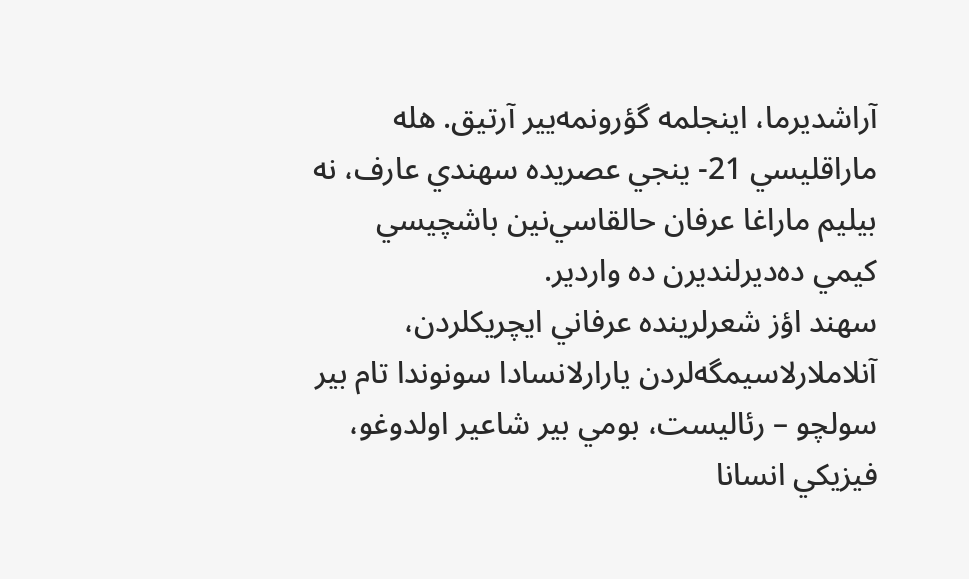آراشديرما، اينجلمه گؤرونمه‌يير آرتيق. هله ماراقليسي 21- ينجي عصريده سهندي عارف، نه بيليم ماراغا عرفان حالقاسي‌نين باشچيسي کيمي ده‌ديرلنديرن ده واردير.
سهند اؤز شعرلرينده عرفاني ايچريکلردن، آنلاملارلا‌سيمگه‌لردن يارارلانسادا سونوندا تام بير سولچو – رئاليست، بومي بير شاعير اولدوغو، فيزيکي انسانا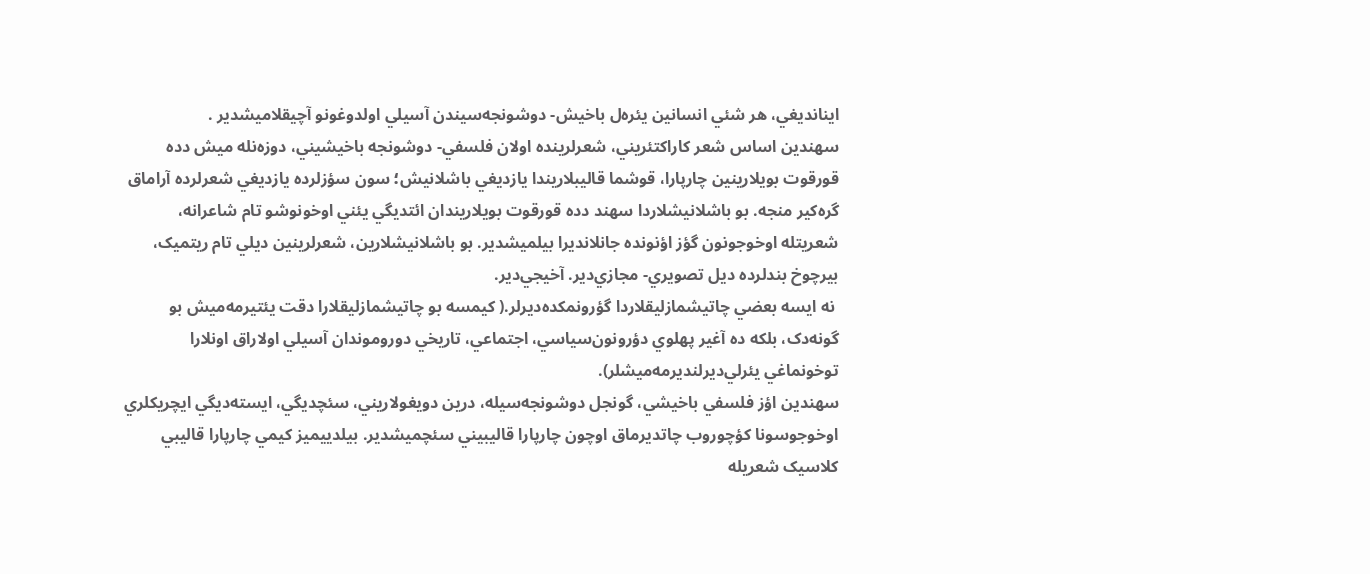اينانديغي، هر شئي انسانين يئره‌ل باخيش- دوشونجه‌سيندن آسيلي اولدوغونو آچيقلاميشدير .
سهندين اساس شعر کاراکتئريني، شعرلرينده اولان فلسفي- دوشونجه باخيشيني، دوزه‌نله ميش دده قورقوت بويلارينين چارپارا، قوشما قاليبلاريندا يازديغي باشلانيش؛ سون سؤزلرده يازديغي شعرلرده آراماق گره‌کير منجه. بو باشلانيشلاردا سهند دده قورقوت بويلاريندان ائتديگي يئني اوخونوشو تام شاعرانه، شعريتله اوخوجونون گؤز اؤنونده جانلانديرا بيلميشدير. بو باشلانيشلارين، شعرلرينين ديلي تام ريتميک، بيرچوخ بندلرده ديل تصويري- مجازي‌دير. آخيجي‌دير.
 نه ايسه بعضي چاتيشمازليقلاردا گؤرونمکده‌ديرلر.( کيمسه بو چاتيشمازليقلارا دقت يئتيرمه‌ميش بو گونه‌دک، بلکه ده آغير پهلوي دؤرونون‌سياسي، اجتماعي، تاريخي دوروموندان آسيلي اولاراق اونلارا توخونماغي يئرلي‌ديرلنديرمه‌ميشلر).
سهندين اؤز فلسفي باخيشي، گونجل دوشونجه‌سيله، درين دويغولاريني، سئچديگي، ايسته‌ديگي ايچريکلري اوخوجوسونا کؤچوروب چاتديرماق اوچون چارپارا قاليبيني سئچميشدير. بيلدييميز کيمي چارپارا قاليبي کلاسيک شعريله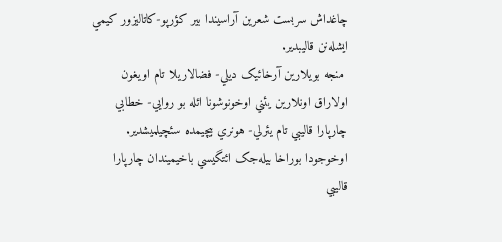چاغداش سربست شعرين آراسيندا بير کؤرپو-کاتاليزور کيمي ايشله‌نن قاليبدير.
 منجه بويلارين آرخائيک ديلي- فضالاريلا تام اويغون اولاراق اونلارين يئني اوخونوشونا ائله بو روايي- خطابي چارپارا قاليبي تام يئرلي- هونري بيچيمده سئچيلميشدير. اوخوجودا بوراخا بيله‌جک ائتگيسي باخيميندان چارپارا قاليبي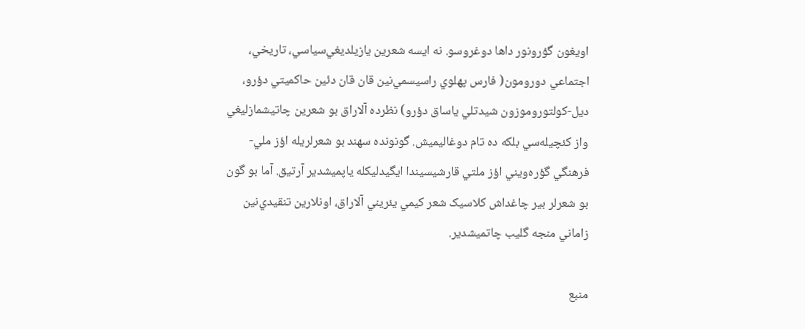اويغون گؤرونور داها دوغروسو. نه ايسه شعرين يازيلديغي‌سياسي، تاريخي، اجتماعي دورومون( فارس پهلوي راسيسمي‌نين قان قان دئين حاکميتي دؤرو، ديل-کولتوروموزون شيدتلي ياساق دؤرو) نظرده آلاراق بو شعرين چاتيشمازليغي واز کئچيله‌سي بلکه ده تام دوغاليميش. گونونده سهند بو شعرلريله اؤز ملي-فرهنگي گؤره‌ويني اؤز ملتي قارشيسيندا ايگيد‌ليکله ياپميشدير آرتيق. آما بو گون بو شعرلر بير چاغداش کلاسيک شعر کيمي يئريني آلاراق، اونلارين تنقيدي‌نين زاماني منجه گليب چاتميشدير.

منبع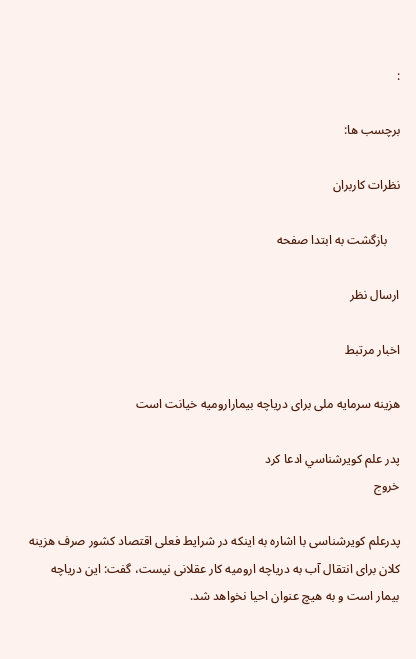:

برچسب ها:

نظرات کاربران

    بازگشت به ابتدا صفحه

ارسال نظر

اخبار مرتبط

هزینه سرمایه ملی برای دریاچه ‌بیمارارومیه خیانت است

پدر علم کويرشناسي ادعا كرد
خروج

پدرعلم کویرشناسی با اشاره به اینکه در شرایط فعلی اقتصاد کشور صرف هزینه کلان برای انتقال آب به دریاچه ارومیه کار عقلانی نیست، گفت: این دریاچه بیمار است و به هیچ عنوان احیا نخواهد شد.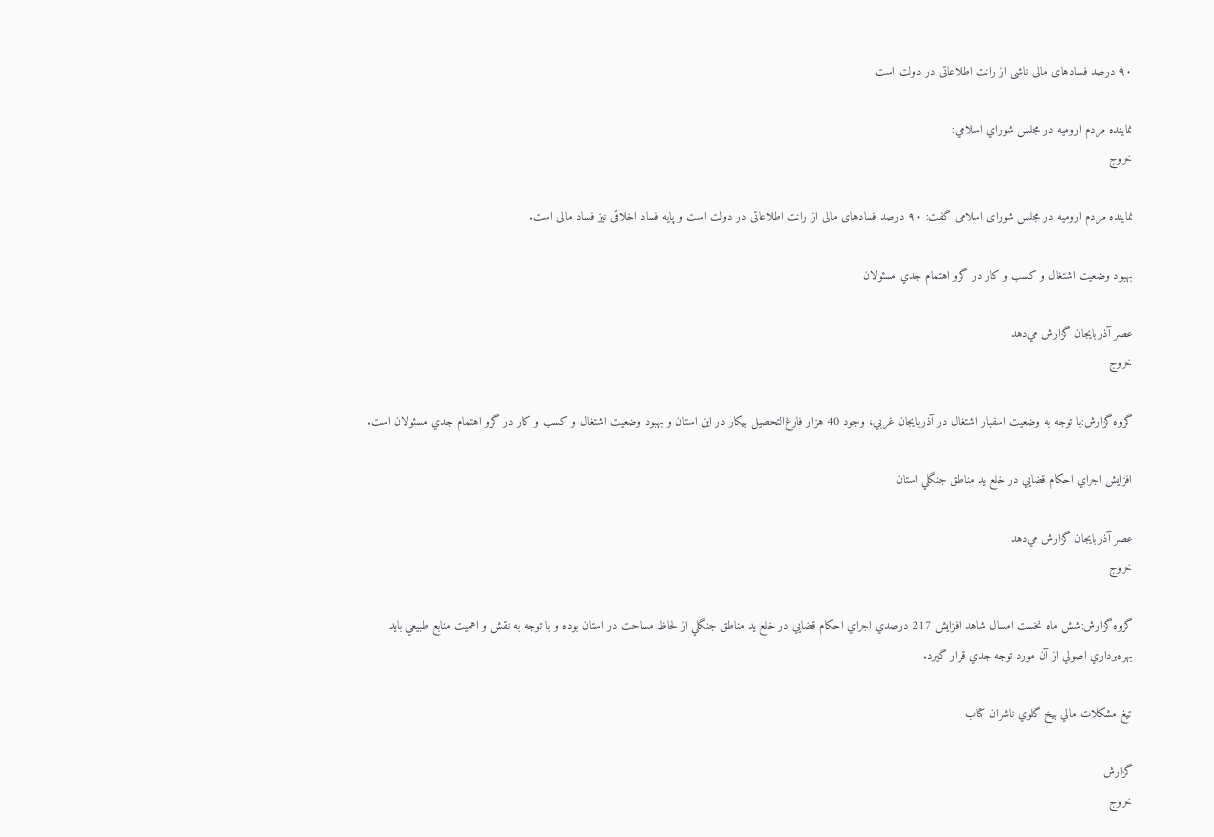۹۰ درصد فسادهای مالی ناشی از رانت اطلاعاتی در دولت است

نماينده مردم اروميه در مجلس شوراي اسلامي:
خروج

نماینده مردم ارومیه در مجلس شورای اسلامی گفت: ۹۰ درصد فسادهای مالی از رانت اطلاعاتی در دولت است و پایه فساد اخلاقی نیز فساد مالی است.

بهبود وضعيت اشتغال و کسب و کار در گرو اهتمام جدي مسئولان

عصر آذربایجان گزارش مي‌دهد
خروج

گروه گزارش:با توجه به وضعيت اسفبار اشتغال در آذربايجان غربي، وجود 40 هزار فارغ‌التحصيل بيکار در اين استان و بهبود وضعيت اشتغال و کسب و کار در گرو اهتمام جدي مسئولان است.

افزايش اجراي احکام قضايي در خلع يد مناطق جنگلي استان

عصر آذربایجان گزارش مي‌دهد
خروج

گروه گزارش:شش ماه نخست امسال شاهد افزايش 217 درصدي اجراي احکام قضايي در خلع يد مناطق جنگلي از لحاظ مساحت در استان بوده و با توجه به نقش و اهميت منابع طبيعي بايد بهره‌برداري اصولي از آن مورد توجه جدي قرار گيرد.

تيغ مشکلات مالي بيخ‌ گلوي ناشران کتاب

گزارش
خروج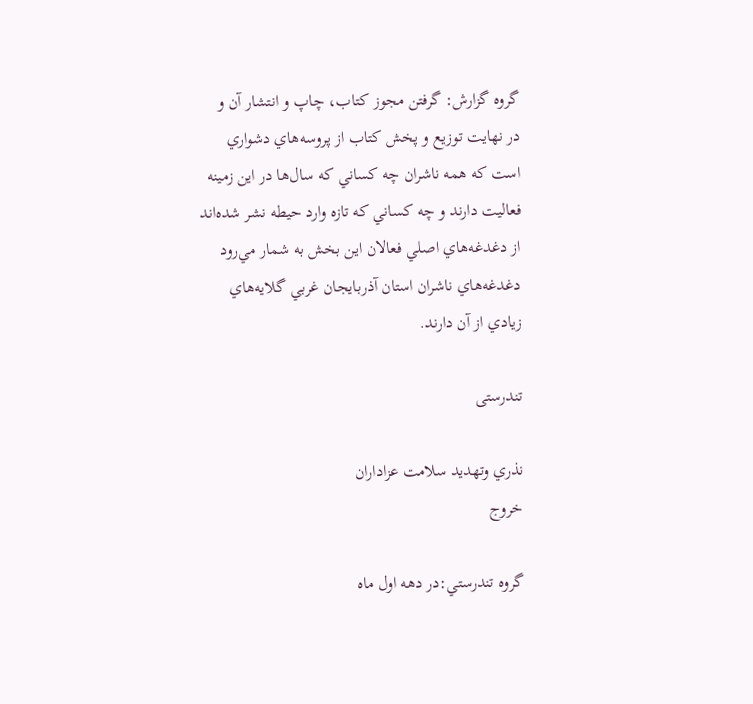گروه گزارش: گرفتن مجوز کتاب، چاپ و انتشار آن و در ‌‌نهايت توزيع و پخش کتاب از پروسه‌هاي دشواري است که همه ناشران چه کساني که سال‌ها در اين زمينه فعاليت دارند و چه کساني که تازه وارد حيطه نشر شده‌اند از دغدغه‌هاي اصلي فعالان اين بخش به شمار مي‌رود دغدغه‌هاي ناشران استان آذربايجان غربي گلايه‌هاي زيادي از آن دارند.

تندرستی

نذري وتهديد سلامت عزاداران
خروج

گروه تندرستي:در دهه اول ماه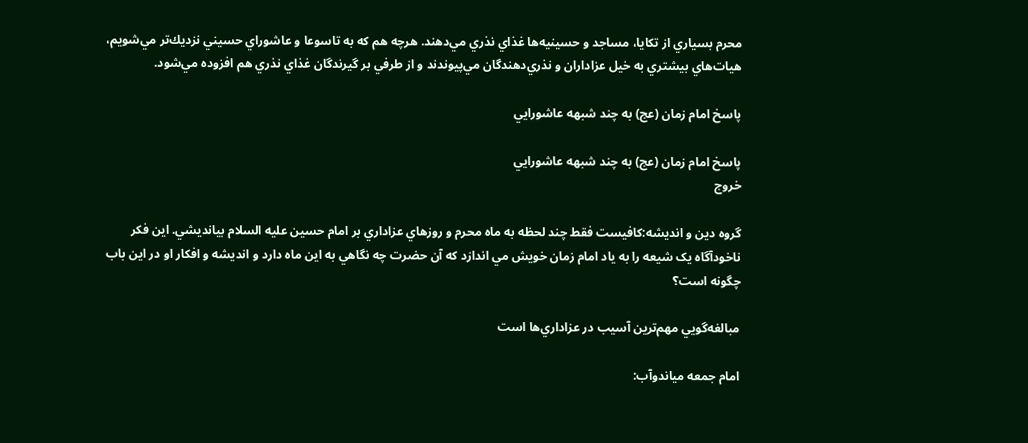محرم بسياري از تكايا، مساجد و حسينيه‌ها غذاي نذري مي‌دهند. هرچه هم كه به تاسوعا و عاشوراي حسيني نزديك‌تر مي‌شويم، هيات‌هاي بيشتري به خيل عزاداران و نذري‌دهندگان مي‌پيوندند و از طرفي بر گيرندگان غذاي نذري هم افزوده مي‌شود.

پاسخ امام زمان (عج) به چند شبهه عاشورايي

پاسخ امام زمان (عج) به چند شبهه عاشورايي
خروج

گروه دين و انديشه:کافيست فقط چند لحظه به ماه محرم و روزهاي عزاداري بر امام حسين عليه السلام بيانديشي. اين فکر ناخودآگاه يک شيعه را به ياد امام زمان خويش مي اندازد که آن حضرت چه نگاهي به اين ماه دارد و انديشه و افکار او در اين باب چگونه است؟

مبالغه‌گويي مهم‌ترين آسيب در عزاداري‌ها است

امام جمعه مياندوآب: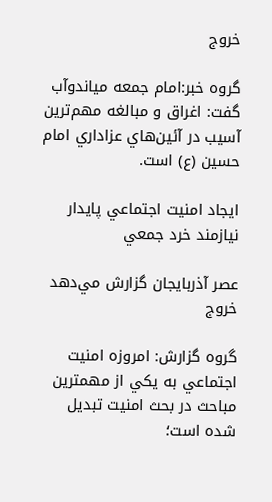خروج

گروه خبر:امام جمعه مياندوآب گفت: اغراق و مبالغه مهم‌ترين آسيب در آئين‌‌هاي عزاداري امام حسين (ع) است.

ايجاد امنيت اجتماعي پايدار نيازمند خرد جمعي

عصر آذربايجان گزارش مي‌دهد
خروج

گروه گزارش: امروزه امنيت اجتماعي به يکي از مهمترين مباحث در بحث امنيت تبديل شده است؛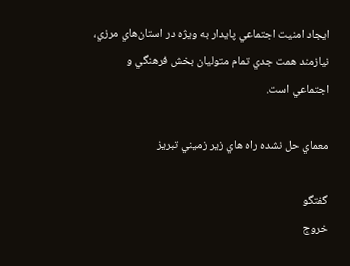ايجاد امنيت اجتماعي پايدار به ويژه در استان‌هاي مرزي، نيازمند همت جدي تمام متوليان بخش فرهنگي و اجتماعي است.

معماي حل نشده راه هاي زير زميني تبريز

گفتگو
خروج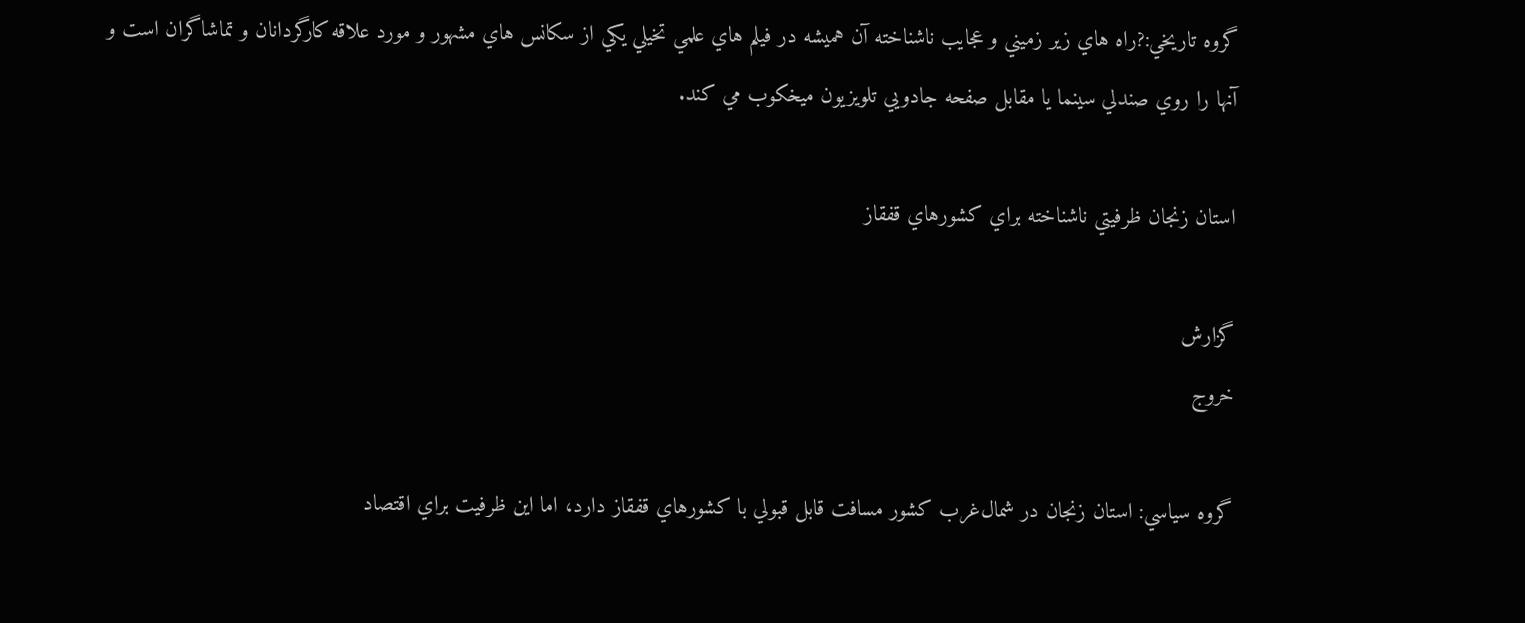گروه تاريخي:?راه هاي زير زميني و عجايب ناشناخته آن هميشه در فيلم هاي علمي تخيلي يکي از سکانس هاي مشهور و مورد علاقه کارگردانان و تماشاگران است و آنها را روي صندلي سينما يا مقابل صفحه جادويي تلويزيون ميخکوب مي کند.

استان زنجان ظرفيتي ناشناخته براي کشورهاي قفقاز

گزارش
خروج

گروه سياسي: استان زنجان در شمال‌غرب کشور مسافت قابل قبولي با کشورهاي قفقاز دارد، اما اين ظرفيت براي اقتصاد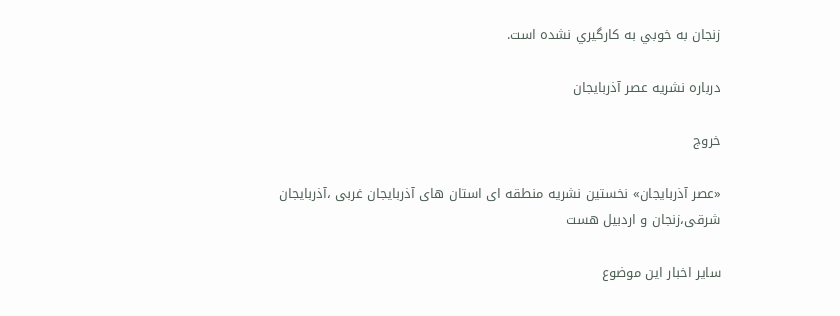زنجان به خوبي به کارگيري نشده است.

درباره نشریه عصر آذربایجان

خروج

«عصر آذربایجان» نخستین نشریه منطقه ای استان های آذربایجان غربی ،آذربایجان شرقی،زنجان و اردبیل هست

سایر اخبار این موضوع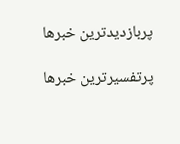پربازدیدترین خبرها

پرتفسیرترین خبرها